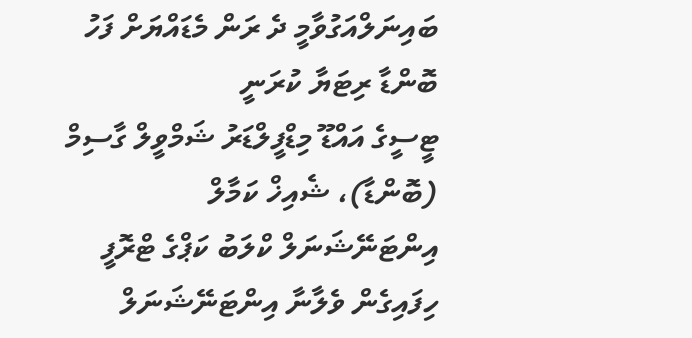ބައިނަލްއަގުވާމީ ދެ ރަން މެޑައްޔަށް ފަހު ބޮންޑާ ރިޓަޔާ ކުރަނީ
ޓީސީގެ އައްޑޫ މިޑްފީލްޑަރު ޝަމްވީލް ގާސިމް (ބޮންޑާ)، ޝެއިޚް ކަމާލް އިންޓަނޭޝަނަލް ކްލަބު ކަޕްގެ ޓްރޮފީ ހިފައިގެން ވެލާނާ އިންޓަނޭޝަނަލް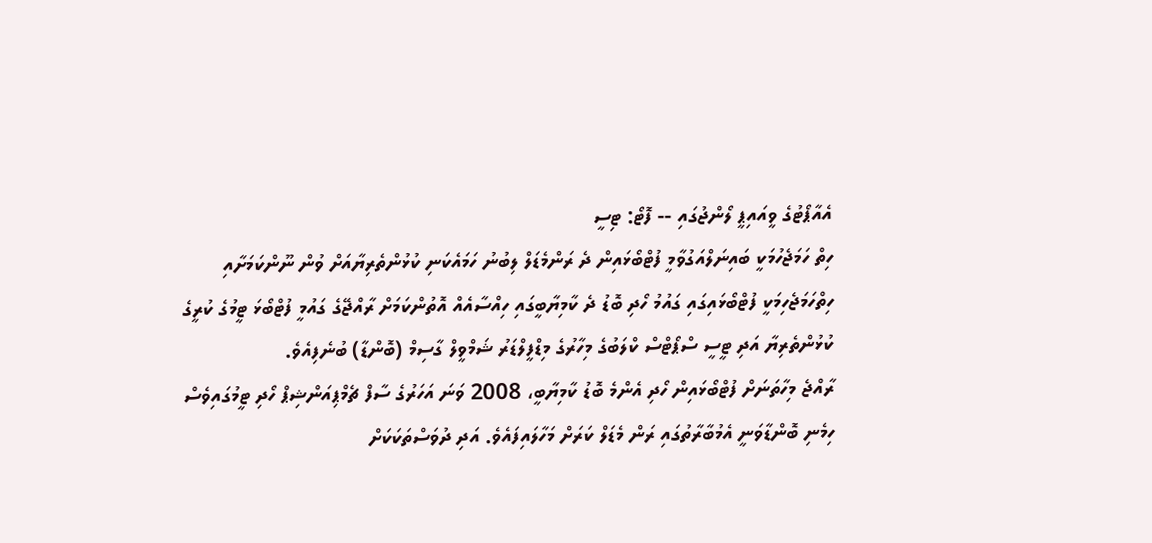އެއާޕޯޓުގެ ވީއައިޕީ ލޯންޖުގައި -- ފޮޓޯ: ޓިސީ
ހިތް ހަމަޖެހުމަކީ ބައިނަލްއަގުވާމީ ފުޓްބޯޅައިން ދެ ރަންމެޑަލް ލިބުނު ހަމައެކަނި ކުޅުންތެރިޔާއަށް ވުން ނޫންކަމަށާއި ހިތްހަމަޖެހިމަކީ ފުޓްބޯޅައިގައި ގައުމު ހޯދި ބޮޑު ދެ ކާމިޔާބީގައި ހިއްސާއެއް އޮތުންކަމަށް ރާއްޖޭގެ ގައުމީ ފުޓްބޯޅަ ޓީމުގެ ކުރީގެ ކުޅުންތެރިޔާ އަދި ޓީސީ ސްޕޯޓްސް ކްލަބުގެ މިހާރުގެ މިޑްފީލްޑަރު ޝަމްވީލް ގާސިމް (ބޮންޑާ) ބުނެފިއެވެ.
ރާއްޖެ މިހާތަނަށް ފުޓްބޯޅައިން ހޯދި އެންމެ ބޮޑު ކާމިޔާބީ، 2008 ވަނަ އަހަރުގެ ސާފް ޗެމްޕިއަންޝިޕް ހޯދި ޓީމުގައިވެސް ހިމެނި ބޮންޑާވަނީ އެމުބާރާތުގައި ރަން މެޑަލް ކަރަށް މަހާލައިފައެވެ. އަދި ދުވަސްތަކަކަށް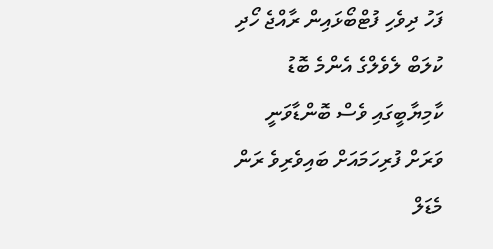ފަހު ދިވެހި ފުޓްބޯޅައިން ރާއްޖެ ހޯދި ކުލަބް ލެވެލްގެ އެންމެ ބޮޑު ކާމިޔާބީގައި ވެސް ބޮންޑާވަނީ ވަރަށް ފުރިހަމައަށް ބައިވެރިވެ ރަން މެޑަލް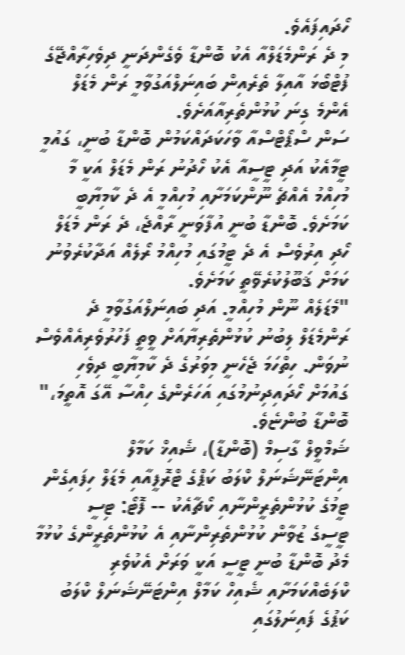ހޯދައިފައެވެ.
މި ދެ ރަންމެޑަލްއާ އެކު ބޮންޑާ ވެގެންދަނީ ދިވެހިރާއްޖޭގެ ފުޓްބޯޅަ އާއިލާ ތެރެއިން ބައިނަލްއަގުވާމީ ރަން މެޑަލް އެންމެ ގިނަ ކުޅުންތެރިއާއަށެވެ.
ސަން ސްޕޯޓްސްއާ ވާހަކަދައްކަމުން ބޮންޑާ ބުނީ، ގައުމީ ޓީމާއެކު އަދި ޓީސީއާ އެކު ހޯދުނު ރަން މެޑަލް އަކީ މާ މުހިއްމު އެއްޗެ ނޫންކަމަށާއި މުހިއްމީ އެ ދެ ކާމިޔާބީ ކަމަށެވެ. ބޮންޑާ ބުނީ އުފާވަނީ ރާއްޖެ، ދެ ރަން މެޑަލް ހޯދި އިރުވެސް އެ ދެ ޓީމުގައި މުހިއްމު ރޯލެއް އަދާކުރެވުނު ކަމަށް ޤަބޫލުކުރެވޭތީ ކަމަށެވެ.
"މެޑަލެއް ނޫން މުހިއްމީ. އަދި ބައިނަލްއަގުވާމީ ދެ ރަންމެޑަލް ލިބުނު ކުޅުންތެރިޔާއަށް ވީތީ ފަހުރުވެރިއެއްވެސް ނުވަން. ހިތްހަމަ ޖެހެނީ މިވަރުގެ ދެ ކާމިޔާބީ ދިވެހި ގައުމަށް ހޯދައިދިނުމުގައި އަހަރެންގެ ހިއްސާ އޭގަ އޮތީމަ،" ބޮންޑާ ބުންޏެވެ.
ޝަމްވީލް ގާސިމް (ބޮންޑާ)، ޝެއިޚް ކަމާލް އިންޓަނޭޝަނަލް ކްލަބު ކަޕްގެ ޓްރޮފީއާއި މެޑަލް ހިފައިގެން ޓީމުގެ ކުޅުންތެރީންނާއި ކޯޗާއެކު -- ފޮޓޯ: ޓިސީ
ޓީސީގެ ޒުވާން ކުޅުންތެރިންނާއި އެ ކުޅުންތެރީންގެ ކުޅުމާ މެދު ބޮންޑާ ބުނީ ޓީސީ އަކީ ވަރަށް އެކުވެރި ކްލަބެއްކަމަށާއި ޝެއިހް ކަމާލް އިންޓަނޭޝަނަލް ކްލަބު ކަޕުގެ ފައިނަލުގައި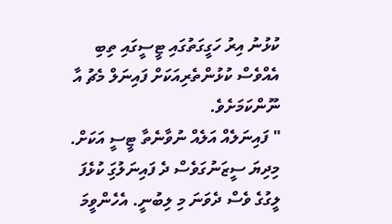ކުޅުނު އިރު ހަގީގަތުގައި ޓީސީގައި ތިބި އެއްވެސް ކުޅުންތެރިއަކަށް ފައިނަލް މެޗު އާ ނޫންކަމަށެވެ.
" ފައިނަލެއް އަލެއް ނުވާނެތާ ޓީސީ އަކަށް. މިދިޔަ ސީޒަނުގަވެސް ދެ ފައިނަލުގަި ކުޅެފަ ލީގުގެ ވެސް ދެވަނަ މި ލިބުނީ. އެހެންވީމަ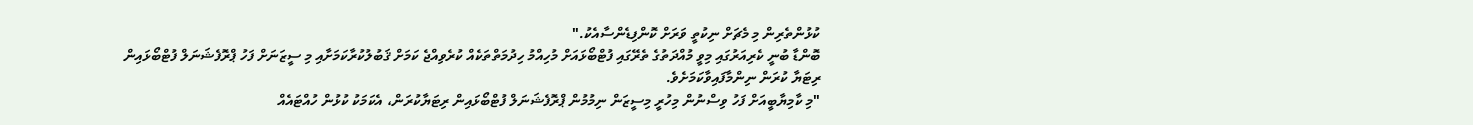ކުޅުންތެރިން މި މެޗަށް ނިކުތީ ވަރަށް ކޮންފިޑެންސާއެކު."
ބޮންޑާ ބުނީ ކެރިއަރުގައި މިވީ މުއްދަތުގެ ތެރޭގައި ފުޓްބޯޅައަށް މުހިއްމު ހިދުމަތްތަކެއް ކުރެވިއްޖެ ކަމަށް ޤަބުލުކުރާކަމަށާއި މި ސީޒަނަށް ފަހު ޕްރޮފެޝަނަލް ފުޓްބޯޅައިން ރިޓަޔާ ކުރަން ނިންމާފައިވާކަމަށެވެ.
"މި ކާމިޔާބީއަށް ފަހު ވިސްނުން މިހުރީ މިސީޒަން ނިމުމުން ޕްރޮފެޝަނަލް ފުޓްބޯޅައިން ރިޓަޔާކުރަން، އެކަމަކު ކުޅުން ހުއްޓައެއް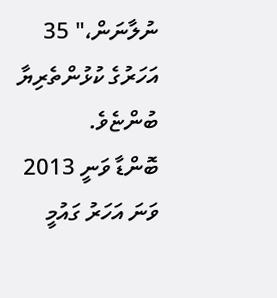ނުލާނަން،" 35 އަހަރުގެ ކުޅުންތެރިޔާ ބުންޏެވެ.
ބޮންޑާ ވަނީ 2013 ވަނަ އަހަރު ގައުމީ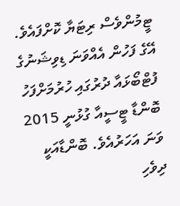ޓީމުންވެސް ރިޓަޔާ ކޮށްފައެވެ. އޭގެ ފަހުން އެއްވަނަ ޑިވިޝަނުގެ ފުޓްބޯޅައާ ދުރުގައި ހުރުމަށްފަހު ބޮންޑާ ޓީސީއާ ގުޅުނީ 2015 ވަނަ އަހަރުއެވެ. ބޮންޑާއަކީ ދިވެހި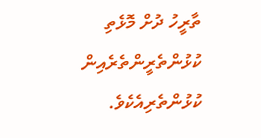ތާރީހު ދުށް މޮޅެތި ކުޅުންތެރީންތެރެއިން ކުޅުންތެރިއެކެވެ.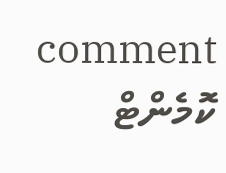comment ކޮމެންޓް